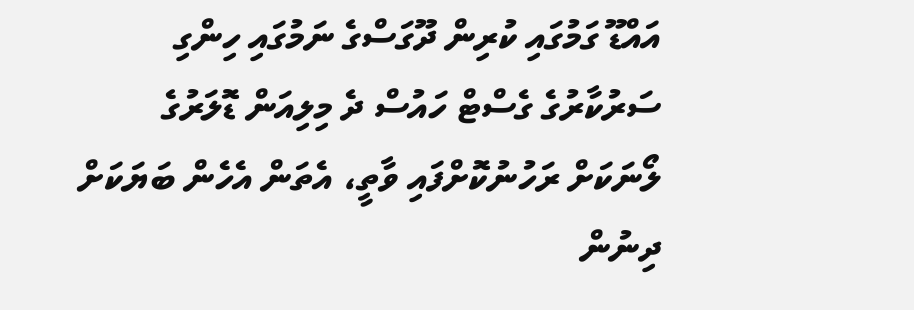އައްޑޫ ގަމުގައި ކުރިން ދޫގަސްގެ ނަމުގައި ހިންގި ސަރުކާރުގެ ގެސްޓް ހައުސް ދެ މިލިއަން ޑޮލަރުގެ ލޯނަކަށް ރަހުނުކޮށްފައި ވާތީ، އެތަން އެހެން ބަޔަކަށް ދިނުން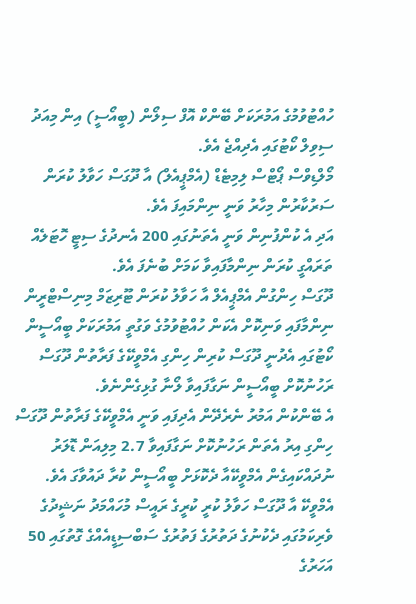ހުއްޓުވުމުގެ އަމުރަކަށް ބޭންކް އޮފް ސިލޯން (ބީއޯސީ) އިން މިއަދު ސިވިލް ކޯޓުގައި އެދިއްޖެ އެވެ.
މޯލްޑިވްސް ޕޯޓްސް ލިމިޓެޑް (އެމްޕީއެލް) އާ ދޫގަސް ހަވާލު ކުރަން ސަރުކާރުން މިހާރު ވަނީ ނިންމައިފަ އެވެ.
އަދި އެ ކުންފުނިން ވަނީ އެތަނުގައި 200 އެނދުގެ ސިޓީ ހޮޓަލެއް ތަރައްގީ ކުރަން ނިންމާފައިވާ ކަމަށް ބުނެފަ އެވެ.
ދޫގަސް ހިންގުން އެމްޕީއެލް އާ ހަވާލު ކުރަން ޓޫރިޒަމް މިނިސްޓްރީން ނިންމާފައި ވަނިކޮށް އެކަން ހުއްޓުވުމުގެ ވަގުތީ އަމުރަކަށް ބީއޯސީން ކޯޓުގައި އެދުނީ ދޫގަސް ކުރިން ހިންގި އެމްވީކޭގެ ފަރާތުން ދޫގަސް ރަހުނުކޮށް ބީއޯސީން ނަގާފައިވާ ލޯނާ ގުޅިގެންނެވެ.
އެ ބޭންކުން އަމުރު ނެރެދޭން އެދިފައި ވަނީ އެމްވީކޭގެ ފަރާތުން ދޫގަސް ހިންގި އިރު އެތަން ރަހުނުކޮށް ނަގާފައިވާ 2.7 މިލިއަން ޑޮލަރު ނުދައްކައިގެން އެމްވީކޭއާ ދެކޮޅަށް ބީއޯސީން ކުރާ ދައުވާގަ އެވެ.
އެމްވީކޭ އާ ދޫގަސް ހަވާލު ކުރީ ކުރީގެ ރައީސް މުހައްމަދު ނަޝީދުގެ ވެރިކަމުގައި ދެކުނުގެ ދަތުރުގެ ފަތުރުގެ ސަބްސިޑީއެއްގެ ގޮތުގައި 50 އަހަރުގެ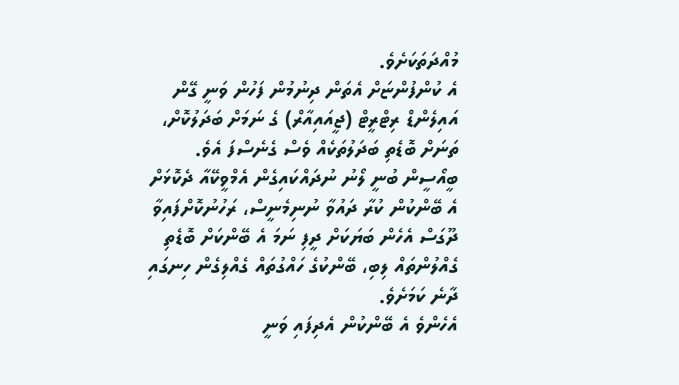މުއްދަތަކަށެވެ.
އެ ކުންފުންޏަށް އެތަން ދިނުމުން ފަހުން ވަނީ ގޭން އައިލެންޑް ރިޓްރީޓް (ޖީއައިއާރް) ގެ ނަމަށް ބަދަލުކޮށް، ތަނަށް ބޮޑެތި ބަދަލުތަކެއް ވެސް ގެނެސްފަ އެވެ.
ބީއޯސީން ބުނީ ލޯނު ނުދައްކައިގެން އެމްވީކޭއާ ދެކޮޅަށް އެ ބޭންކުން ކުރާ ދައުވާ ނުނިމެނީސް، ރަހުނުކޮށްފައިވާ ދޫގަސް އެހެން ބަޔަކަށް ދީފި ނަމަ އެ ބޭންކަށް ބޮޑެތި ގެއްލުންތައް ލިބި، ބޭންކުގެ ހައްގުތައް ގެއްލިގެން ހިނގައި ދާނެ ކަމަށެވެ.
އެހެންވެ އެ ބޭންކުން އެދިފައި ވަނީ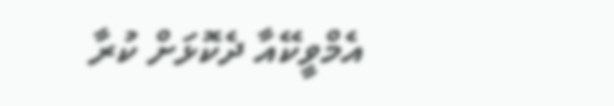އެމްވީކޭއާ ދެކޮޅަށް ކުރާ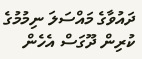ދައުވާގެ މައްސަލަ ނިމުމުގެ ކުރިން ދޫގަސް އެހެން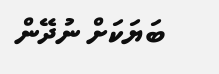ބަޔަކަށް ނުދޭން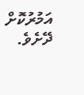އަމުރުކޮށް ދޭށެވެ.